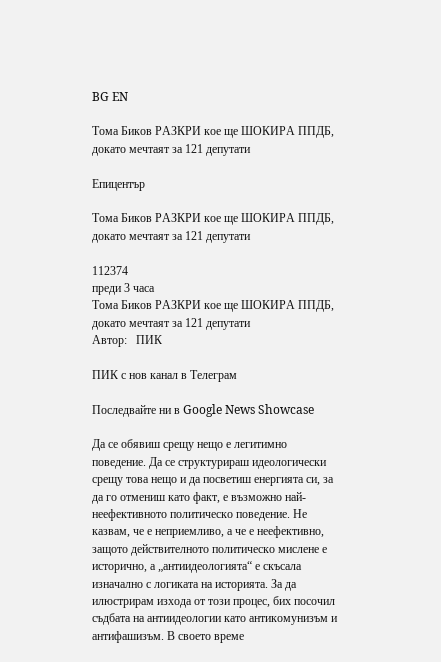BG EN

Тома Биков РАЗКРИ кое ще ШОКИРА ППДБ, докато мечтаят за 121 депутати

Епицентър

Тома Биков РАЗКРИ кое ще ШОКИРА ППДБ, докато мечтаят за 121 депутати

112374
преди 3 часа
Тома Биков РАЗКРИ кое ще ШОКИРА ППДБ, докато мечтаят за 121 депутати
Автор:   ПИК

ПИК с нов канал в Телеграм

Последвайте ни в Google News Showcase

Да се обявиш срещу нещо е легитимно поведение. Да се структурираш идеологически срещу това нещо и да посветиш енергията си, за да го отмениш като факт, е възможно най-неефективното политическо поведение. Не казвам, че е неприемливо, а че е неефективно, защото действителното политическо мислене е исторично, а „антиидеологията“ е скъсала изначално с логиката на историята. За да илюстрирам изхода от този процес, бих посочил съдбата на антиидеологии като антикомунизъм и антифашизъм. В своето време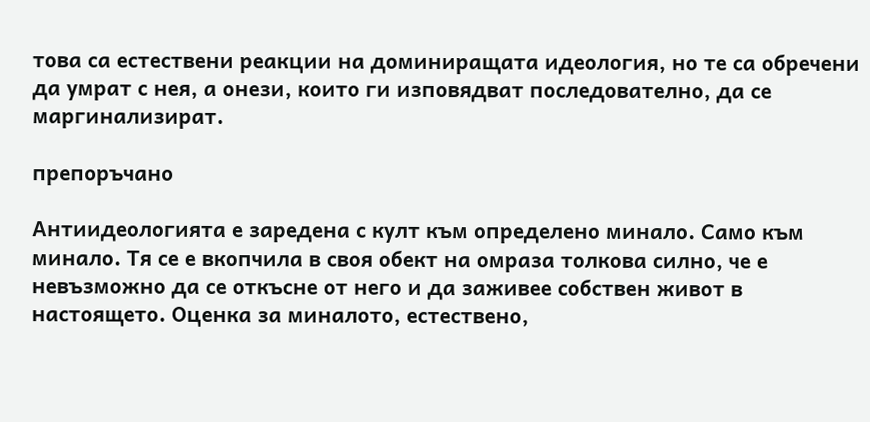това са естествени реакции на доминиращата идеология, но те са обречени да умрат с нея, а онези, които ги изповядват последователно, да се маргинализират.

препоръчано

Антиидеологията е заредена с култ към определено минало. Само към минало. Тя се е вкопчила в своя обект на омраза толкова силно, че е невъзможно да се откъсне от него и да заживее собствен живот в настоящето. Оценка за миналото, естествено,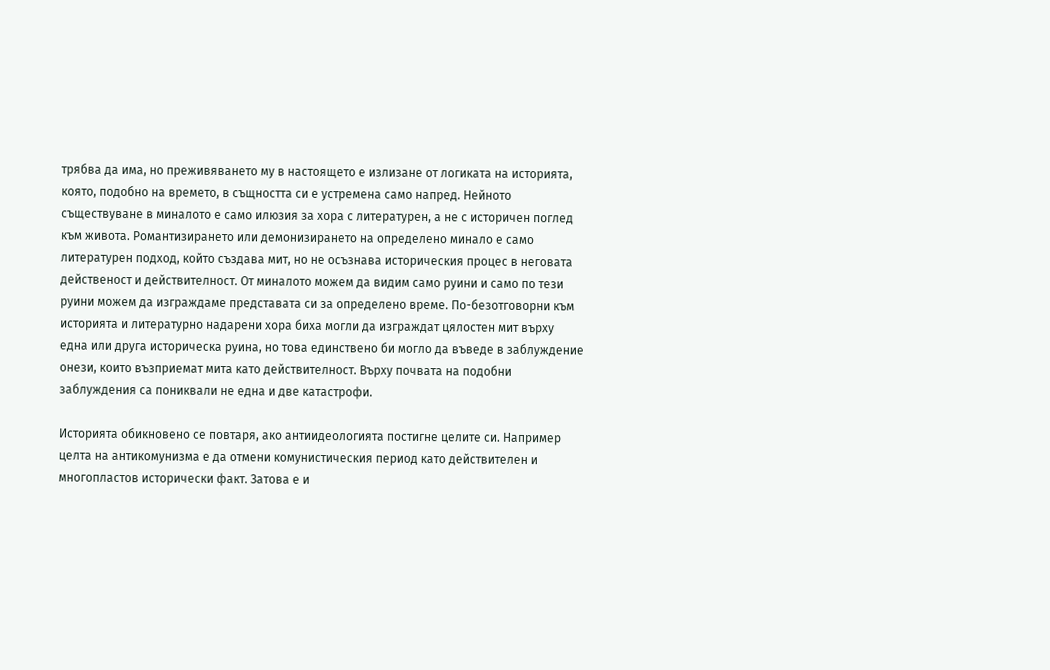трябва да има, но преживяването му в настоящето е излизане от логиката на историята, която, подобно на времето, в същността си е устремена само напред. Нейното съществуване в миналото е само илюзия за хора с литературен, а не с историчен поглед към живота. Романтизирането или демонизирането на определено минало е само литературен подход, който създава мит, но не осъзнава историческия процес в неговата действеност и действителност. От миналото можем да видим само руини и само по тези руини можем да изграждаме представата си за определено време. По-безотговорни към историята и литературно надарени хора биха могли да изграждат цялостен мит върху една или друга историческа руина, но това единствено би могло да въведе в заблуждение онези, които възприемат мита като действителност. Върху почвата на подобни заблуждения са пониквали не една и две катастрофи.

Историята обикновено се повтаря, ако антиидеологията постигне целите си. Например целта на антикомунизма е да отмени комунистическия период като действителен и многопластов исторически факт. Затова е и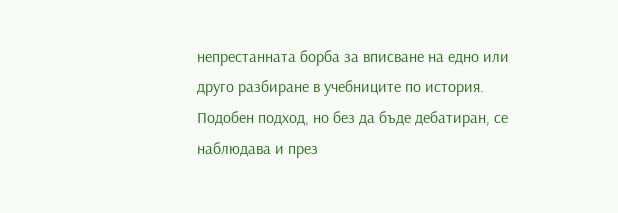непрестанната борба за вписване на едно или друго разбиране в учебниците по история. Подобен подход, но без да бъде дебатиран, се наблюдава и през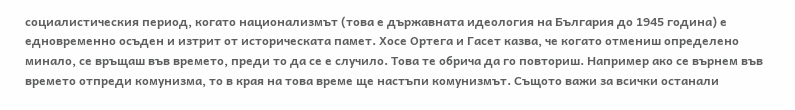социалистическия период, когато национализмът (това е държавната идеология на България до 1945 година) е едновременно осъден и изтрит от историческата памет. Хосе Ортега и Гасет казва, че когато отмениш определено минало, се връщаш във времето, преди то да се е случило. Това те обрича да го повториш. Например ако се върнем във времето отпреди комунизма, то в края на това време ще настъпи комунизмът. Същото важи за всички останали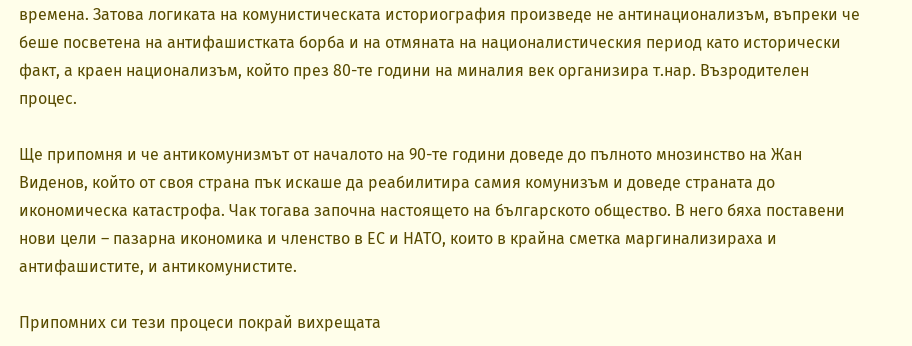времена. Затова логиката на комунистическата историография произведе не антинационализъм, въпреки че беше посветена на антифашистката борба и на отмяната на националистическия период като исторически факт, а краен национализъм, който през 80-те години на миналия век организира т.нар. Възродителен процес.

Ще припомня и че антикомунизмът от началото на 90-те години доведе до пълното мнозинство на Жан Виденов, който от своя страна пък искаше да реабилитира самия комунизъм и доведе страната до икономическа катастрофа. Чак тогава започна настоящето на българското общество. В него бяха поставени нови цели – пазарна икономика и членство в ЕС и НАТО, които в крайна сметка маргинализираха и антифашистите, и антикомунистите.

Припомних си тези процеси покрай вихрещата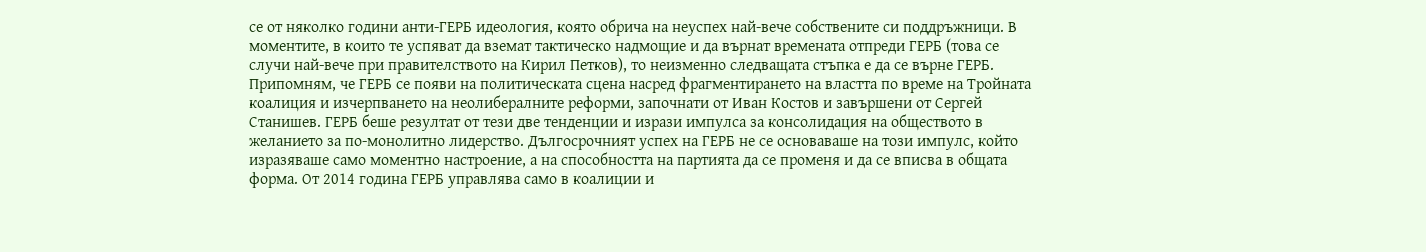се от няколко години анти-ГЕРБ идеология, която обрича на неуспех най-вече собствените си поддръжници. В моментите, в които те успяват да вземат тактическо надмощие и да върнат времената отпреди ГЕРБ (това се случи най-вече при правителството на Кирил Петков), то неизменно следващата стъпка е да се върне ГЕРБ. Припомням, че ГЕРБ се появи на политическата сцена насред фрагментирането на властта по време на Тройната коалиция и изчерпването на неолибералните реформи, започнати от Иван Костов и завършени от Сергей Станишев. ГЕРБ беше резултат от тези две тенденции и изрази импулса за консолидация на обществото в желанието за по-монолитно лидерство. Дългосрочният успех на ГЕРБ не се основаваше на този импулс, който изразяваше само моментно настроение, а на способността на партията да се променя и да се вписва в общата форма. От 2014 година ГЕРБ управлява само в коалиции и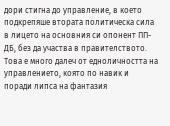дори стигна до управление, в което подкрепяше втората политическа сила в лицето на основния си опонент ПП-ДБ, без да участва в правителството. Това е много далеч от едноличността на управлението, която по навик и поради липса на фантазия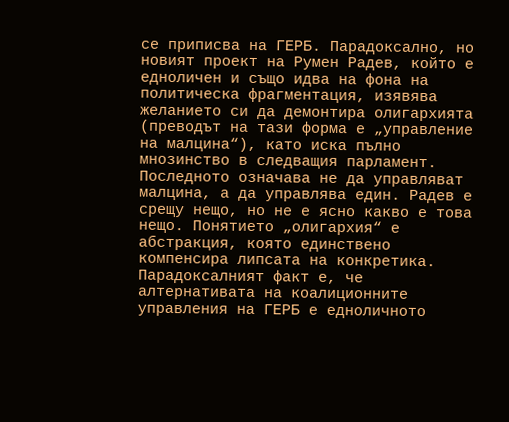се приписва на ГЕРБ. Парадоксално, но новият проект на Румен Радев, който е едноличен и също идва на фона на политическа фрагментация, изявява желанието си да демонтира олигархията (преводът на тази форма е „управление на малцина“), като иска пълно мнозинство в следващия парламент. Последното означава не да управляват малцина, а да управлява един. Радев е срещу нещо, но не е ясно какво е това нещо. Понятието „олигархия“ е абстракция, която единствено компенсира липсата на конкретика. Парадоксалният факт е, че алтернативата на коалиционните управления на ГЕРБ е едноличното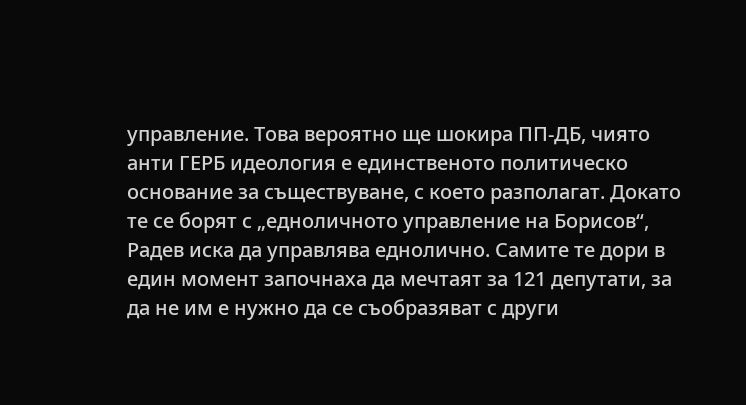управление. Това вероятно ще шокира ПП-ДБ, чиято анти ГЕРБ идеология е единственото политическо основание за съществуване, с което разполагат. Докато те се борят с „едноличното управление на Борисов“, Радев иска да управлява еднолично. Самите те дори в един момент започнаха да мечтаят за 121 депутати, за да не им е нужно да се съобразяват с други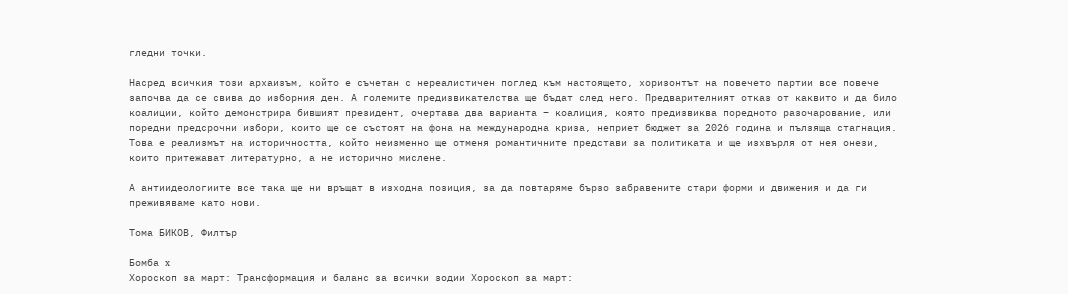гледни точки.

Насред всичкия този архаизъм, който е съчетан с нереалистичен поглед към настоящето, хоризонтът на повечето партии все повече започва да се свива до изборния ден. А големите предизвикателства ще бъдат след него. Предварителният отказ от каквито и да било коалиции, който демонстрира бившият президент, очертава два варианта – коалиция, която предизвиква поредното разочарование, или поредни предсрочни избори, които ще се състоят на фона на международна криза, неприет бюджет за 2026 година и пълзяща стагнация. Това е реализмът на историчността, който неизменно ще отменя романтичните представи за политиката и ще изхвърля от нея онези, които притежават литературно, а не исторично мислене.

А антиидеологиите все така ще ни връщат в изходна позиция, за да повтаряме бързо забравените стари форми и движения и да ги преживяваме като нови.

Тома БИКОВ, Филтър

Бомба x
Хороскоп за март: Трансформация и баланс за всички зодии Хороскоп за март: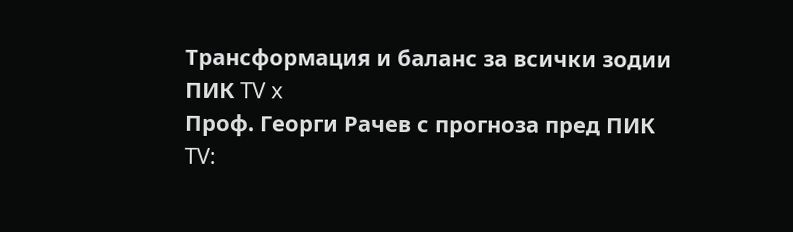Трансформация и баланс за всички зодии
ПИК TV x
Проф. Георги Рачев с прогноза пред ПИК TV: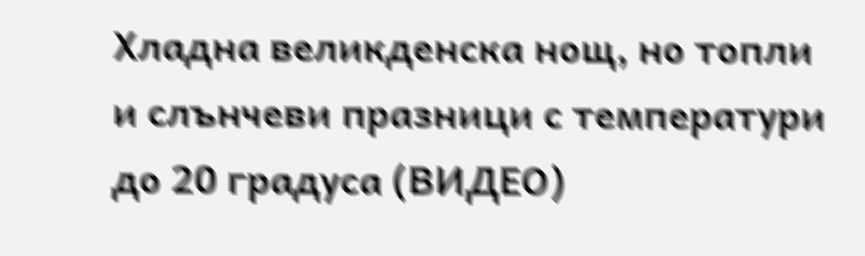Хладна великденска нощ, но топли и слънчеви празници с температури до 20 градуса (ВИДЕО)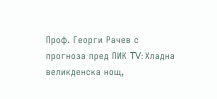Проф. Георги Рачев с прогноза пред ПИК TV: Хладна великденска нощ,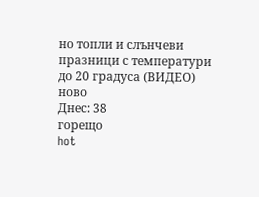но топли и слънчеви празници с температури до 20 градуса (ВИДЕО)
ново
Днес: 38
горещо
hot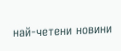най-четени новини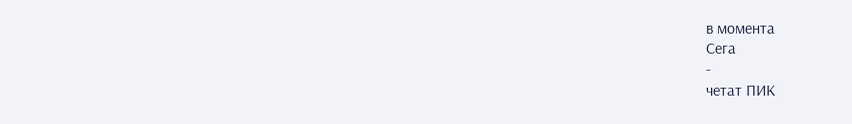в момента
Сега
-
четат ПИК